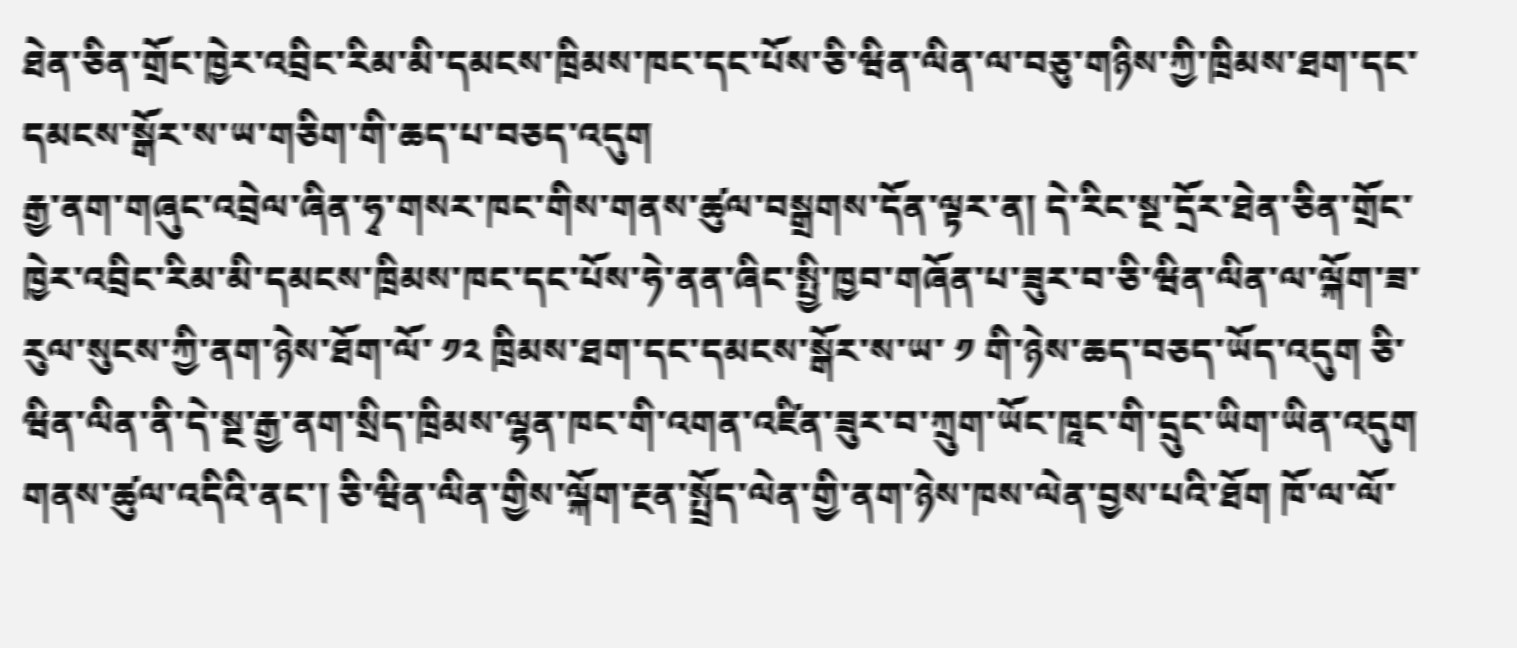ཐེན་ཅིན་གྲོང་ཁྱེར་འབྲིང་རིམ་མི་དམངས་ཁྲིམས་ཁང་དང་པོས་ཅི་ཝིན་ལིན་ལ་བཅུ་གཉིས་ཀྱི་ཁྲིམས་ཐག་དང་དམངས་སྒོར་ས་ཡ་གཅིག་གི་ཆད་པ་བཅད་འདུག
རྒྱ་ནག་གཞུང་འབྲེལ་ཞིན་ཧྭ་གསར་ཁང་གིས་གནས་ཚུལ་བསྒྲགས་དོན་ལྟར་ན། དེ་རིང་སྔ་དྲོར་ཐེན་ཅིན་གྲོང་ཁྱེར་འབྲིང་རིམ་མི་དམངས་ཁྲིམས་ཁང་དང་པོས་ཧེ་ནན་ཞིང་སྤྱི་ཁྱབ་གཞོན་པ་ཟུར་བ་ཅི་ཝིན་ལིན་ལ་ལྐོག་ཟ་རུལ་སུངས་ཀྱི་ནག་ཉེས་ཐོག་ལོ་ ༡༢ ཁྲིམས་ཐག་དང་དམངས་སྒོར་ས་ཡ་ ༡ གི་ཉེས་ཆད་བཅད་ཡོད་འདུག ཅི་ཝིན་ལིན་ནི་དེ་སྔ་རྒྱ་ནག་སྲིད་ཁྲིམས་ལྷན་ཁང་གི་འགན་འཛིན་ཟུར་བ་ཀྲུག་ཡོང་ཁཱང་གི་དྲུང་ཡིག་ཡིན་འདུག
གནས་ཚུལ་འདིའི་ནང་། ཅི་ཝིན་ལིན་གྱིས་ལྐོག་རྔན་སྤྲོད་ལེན་གྱི་ནག་ཉེས་ཁས་ལེན་བྱས་པའི་ཐོག ཁོ་ལ་ལོ་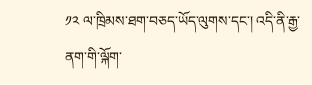༡༢ ལ་ཁྲིམས་ཐག་བཅད་ཡོད་ལུགས་དང་། འདི་ནི་རྒྱ་ནག་གི་ལྐོག་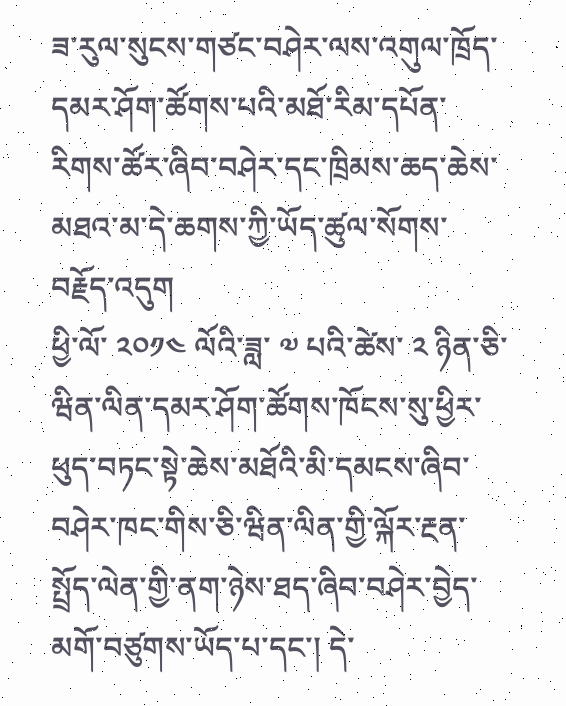ཟ་རུལ་སུངས་གཙང་བཤེར་ལས་འགུལ་ཁྲོད་དམར་ཤོག་ཚོགས་པའི་མཐོ་རིམ་དཔོན་རིགས་ཚོར་ཞིབ་བཤེར་དང་ཁྲིམས་ཆད་ཆེས་མཐའ་མ་དེ་ཆགས་ཀྱི་ཡོད་ཚུལ་སོགས་བརྗོད་འདུག
ཕྱི་ལོ་ ༢༠༡༤ ལོའི་ཟླ་ ༧ པའི་ཚེས་ ༢ ཉིན་ཅི་ཝིན་ལིན་དམར་ཤོག་ཚོགས་ཁོངས་སུ་ཕྱིར་ཕུད་བཏང་སྟེ་ཆེས་མཐོའི་མི་དམངས་ཞིབ་བཤེར་ཁང་གིས་ཅི་ཝིན་ལིན་གྱི་ལྐོར་རྔན་སྤྲོད་ལེན་གྱི་ནག་ཉེས་ཐད་ཞིབ་བཤེར་བྱེད་མགོ་བཙུགས་ཡོད་པ་དང་། དེ་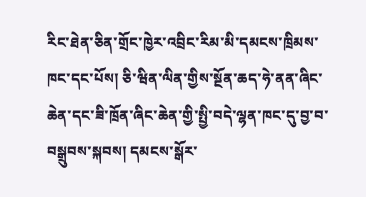རིང་ཐེན་ཅིན་གྲོང་ཁྱེར་འབྲིང་རིམ་མི་དམངས་ཁྲིམས་ཁང་དང་པོས། ཅི་ཝིན་ལིན་གྱིས་སྔོན་ཆད་ཧེ་ནན་ཞིང་ཆེན་དང་ཟི་ཁྲོན་ཞིང་ཆེན་གྱི་སྤྱི་བདེ་ལྷན་ཁང་དུ་བྱ་བ་བསྒྲུབས་སྐབས། དམངས་སྒོར་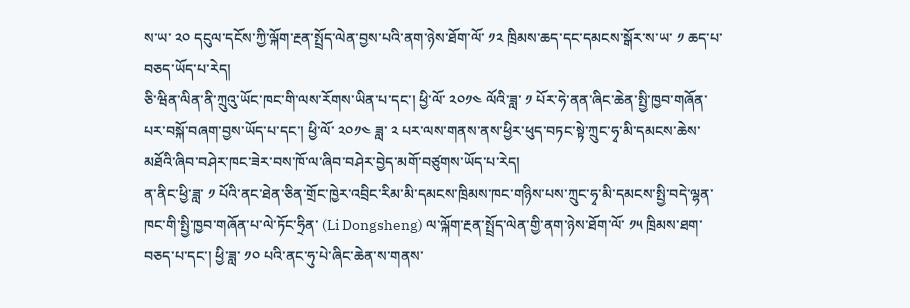ས་ཡ་ ༢༠ དངུལ་དངོས་ཀྱི་ལྐོག་རྔན་སྤྲོད་ལེན་བྱས་པའི་ནག་ཉེས་ཐོག་ལོ་ ༡༢ ཁྲིམས་ཆད་དང་དམངས་སྒོར་ས་ཡ་ ༡ ཆད་པ་བཅད་ཡོད་པ་རེད།
ཅི་ཝིན་ལིན་ནི་ཀྲུའུ་ཡོང་ཁང་གི་ལས་རོགས་ཡིན་པ་དང་། ཕྱི་ལོ་ ༢༠༡༤ ལོའི་ཟླ་ ༡ པོར་ཧེ་ནན་ཞིང་ཆེན་སྤྱི་ཁྱབ་གཞོན་པར་བསྐོ་བཞག་བྱས་ཡོད་པ་དང་། ཕྱི་ལོ་ ༢༠༡༤ ཟླ་ ༢ པར་ལས་གནས་ནས་ཕྱིར་ཕུད་བཏང་སྟེ་ཀྲུང་ཧྭ་མི་དམངས་ཆེས་མཐོའི་ཞིབ་བཤེར་ཁང་ཟེར་བས་ཁོ་ལ་ཞིབ་བཤེར་བྱེད་མགོ་བཙུགས་ཡོད་པ་རེད།
ན་ནིང་ཕྱི་ཟླ་ ༡ པོའི་ནང་ཐེན་ཅིན་གྲོང་ཁྱེར་འབྲིང་རིམ་མི་དམངས་ཁྲིམས་ཁང་གཉིས་པས་ཀྲུང་ཧྭ་མི་དམངས་སྤྱི་བདེ་ལྷན་ཁང་གི་སྤྱི་ཁྱབ་གཞོན་པ་ལེ་ཏོང་ཧྲིན་ (Li Dongsheng) ལ་ལྐོག་རྔན་སྤྲོད་ལེན་གྱི་ནག་ཉེས་ཐོག་ལོ་ ༡༥ ཁྲིམས་ཐག་བཅད་པ་དང་། ཕྱི་ཟླ་ ༡༠ པའི་ནང་ཧུ་པེ་ཞིང་ཆེན་ས་གནས་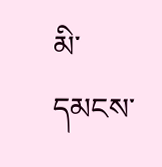མི་དམངས་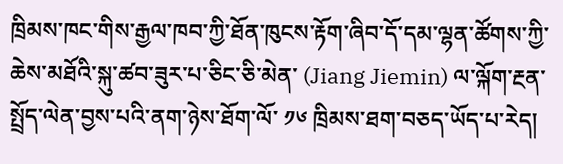ཁྲིམས་ཁང་གིས་རྒྱལ་ཁབ་ཀྱི་ཐོན་ཁུངས་རྟོག་ཞིབ་དོ་དམ་ལྷན་ཚོགས་ཀྱི་ཆེས་མཐོའི་སྐུ་ཚབ་ཟུར་པ་ཅིང་ཅི་མེན་ (Jiang Jiemin) ལ་ལྐོག་རྔན་སྤྲོད་ལེན་བྱས་པའི་ནག་ཉེས་ཐོག་ལོ་ ༡༦ ཁྲིམས་ཐག་བཅད་ཡོད་པ་རེད།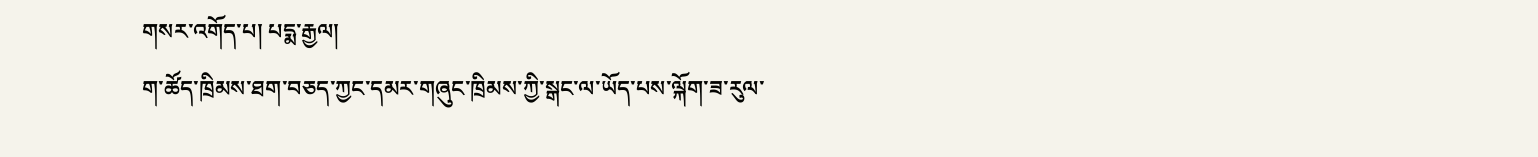གསར་འགོད་པ། པདྨ་རྒྱལ།
ག་ཚོད་ཁྲིམས་ཐག་བཅད་ཀྱང་དམར་གཞུང་ཁྲིམས་ཀྱི་སྒང་ལ་ཡོད་པས་ལྐོག་ཟ་རུལ་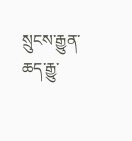སྲུངས་རྒྱུན་ཆད་རྒྱུ་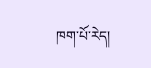ཁག་པོ་རེད།